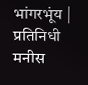भांगरभूंय | प्रतिनिधी
मनीस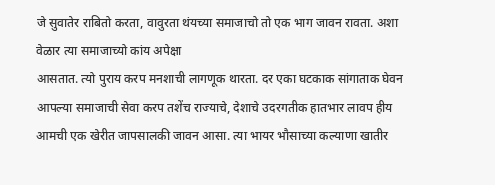जे सुवातेर राबितो करता, वावुरता थंयच्या समाजाचो तो एक भाग जावन रावता. अशा वेळार त्या समाजाच्यो कांय अपेक्षा
आसतात. त्यो पुराय करप मनशाची लागणूक थारता. दर एका घटकाक सांगाताक घेवन आपल्या समाजाची सेवा करप तशेंच राज्याचे, देशाचे उदरगतीक हातभार लावप हीय आमची एक खेरीत जापसालकी जावन आसा. त्या भायर भौसाच्या कल्याणा खातीर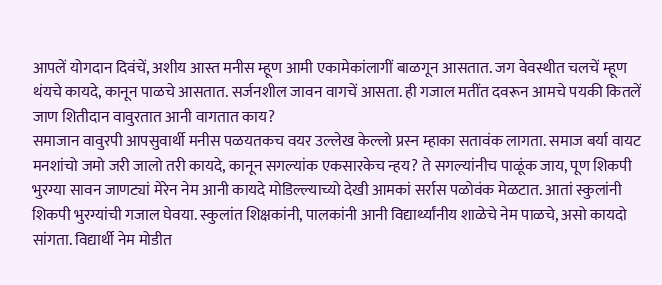आपलें योगदान दिवंचें, अशीय आस्त मनीस म्हूण आमी एकामेकांलागीं बाळगून आसतात. जग वेवस्थीत चलचें म्हूण थंयचे कायदे, कानून पाळचे आसतात. सर्जनशील जावन वागचें आसता. ही गजाल मतींत दवरून आमचे पयकी कितलें जाण शितीदान वावुरतात आनी वागतात काय?
समाजान वावुरपी आपसुवार्थी मनीस पळयतकच वयर उल्लेख केल्लो प्रस्न म्हाका सतावंक लागता. समाज बर्या वायट मनशांचो जमो जरी जालो तरी कायदे, कानून सगल्यांक एकसारकेच न्हय? ते सगल्यांनीच पाळूंक जाय, पूण शिकपी भुरग्या सावन जाणट्यां मेरेन नेम आनी कायदे मोडिल्ल्याच्यो देखी आमकां सर्रास पळोवंक मेळटात. आतां स्कुलांनी शिकपी भुरग्यांची गजाल घेवया. स्कुलांत शिक्षकांनी, पालकांनी आनी विद्यार्थ्यांनीय शाळेचे नेम पाळचे, असो कायदो सांगता. विद्यार्थी नेम मोडीत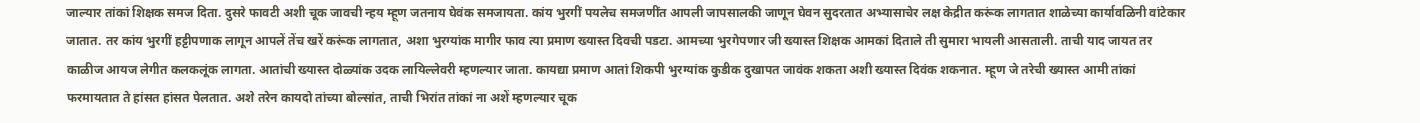जाल्यार तांकां शिक्षक समज दिता. दुसरे फावटी अशी चूक जावची न्हय म्हूण जतनाय घेवंक समजायता. कांय भुरगीं पयलेच समजणींत आपली जापसालकी जाणून घेवन सुदरतात अभ्यासाचेर लक्ष केद्रीत करूंक लागतात शाळेच्या कार्यावळिनी वांटेकार जातात. तर कांय भुरगीं हट्टीपणाक लागून आपलें तेंच खरें करूंक लागतात, अशा भुरग्यांक मागीर फाव त्या प्रमाण ख्यास्त दिवची पडटा. आमच्या भुरगेपणार जी ख्यास्त शिक्षक आमकां दिताले ती सुमारा भायली आसताली. ताची याद जायत तर काळीज आयज लेगीत कलकलूंक लागता. आतांची ख्यास्त दोळ्यांक उदक लायिल्लेवरी म्हणल्यार जाता. कायद्या प्रमाण आतां शिकपी भुरग्यांक कुडीक दुखापत जावंक शकता अशी ख्यास्त दिवंक शकनात. म्हूण जे तरेची ख्यास्त आमी तांकां फरमायतात ते हांसत हांसत पेलतात. अशे तरेन कायदो तांच्या बोल्सांत, ताची भिरांत तांकां ना अशें म्हणल्यार चूक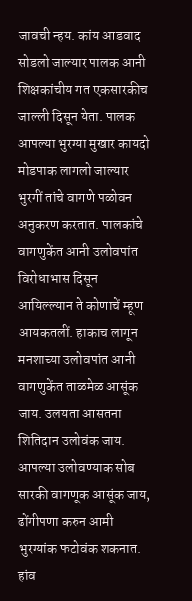जावची न्हय. कांय आडवाद सोडलो जाल्यार पालक आनी शिक्षकांचीय गत एकसारकीच जाल्ली दिसून येता. पालक आपल्या भुरग्या मुखार कायदो मोडपाक लागलो जाल्यार भुरगीं तांचे वागणे पळोवन अनुकरण करतात. पालकांचे वागणुकेंत आनी उलोवपांत विरोधाभास दिसून आयिल्ल्यान ते कोणाचें म्हूण आयकतलीं. हाकाच लागून मनशाच्या उलोवपांत आनी वागणुकेंत ताळमेळ आसूंक जाय. उलयता आसतना शितिदान उलोवंक जाय. आपल्या उलोवण्याक सोब सारकी वागणूक आसूंक जाय, ढोंगीपणा करुन आमी भुरग्यांक फटोवंक शकनात.
हांव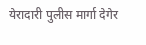येरादारी पुलीस मार्गा देगेर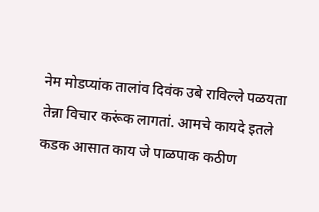नेम मोडप्यांक तालांव दिवंक उबे राविल्ले पळयता तेन्ना विचार करूंक लागतां. आमचे कायदे इतले कडक आसात काय जे पाळपाक कठीण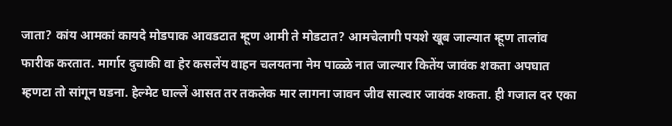जाता? कांय आमकां कायदे मोडपाक आवडटात म्हूण आमी ते मोडटात? आमचेलागी पयशे खूब जाल्यात म्हूण तालांव फारीक करतात. मार्गार दुचाकी वा हेर कसलेंय वाहन चलयतना नेम पाळ्ळे नात जाल्यार कितेंय जावंक शकता अपघात म्हणटा तो सांगून घडना. हेल्मेट घाल्लें आसत तर तकलेक मार लागना जावन जीव साल्वार जावंक शकता. ही गजाल दर एका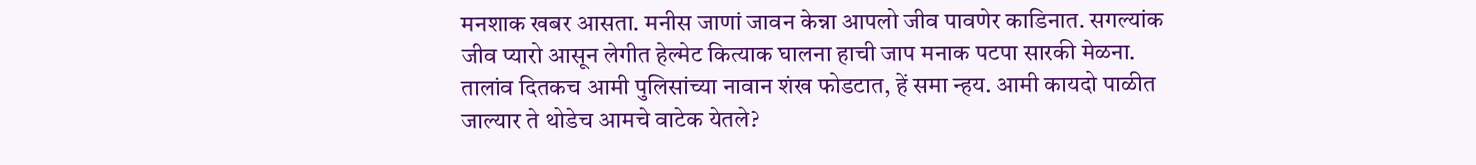मनशाक खबर आसता. मनीस जाणां जावन केन्ना आपलो जीव पावणेर काडिनात. सगल्यांक जीव प्यारो आसून लेगीत हेल्मेट कित्याक घालना हाची जाप मनाक पटपा सारकी मेळना. तालांव दितकच आमी पुलिसांच्या नावान शंख फोडटात, हें समा न्हय. आमी कायदो पाळीत जाल्यार ते थोडेच आमचे वाटेक येतले?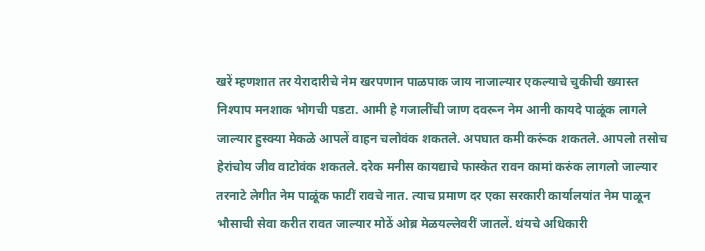खरें म्हणशात तर येरादारीचे नेम खरपणान पाळपाक जाय नाजाल्यार एकल्याचे चुकीची ख्यास्त निश्पाप मनशाक भोगची पडटा. आमी हे गजालींची जाण दवरून नेम आनी कायदे पाळूंक लागले जाल्यार हुस्क्या मेकळे आपलें वाहन चलोवंक शकतले. अपघात कमी करूंक शकतले. आपलो तसोच हेरांचोय जीव वाटोवंक शकतले. दरेक मनीस कायद्याचे फास्केत रावन कामां करुंक लागलो जाल्यार तरनाटे लेगीत नेम पाळूंक फाटीं रावचे नात. त्याच प्रमाण दर एका सरकारी कार्यालयांत नेम पाळून भौसाची सेवा करीत रावत जाल्यार मोठें ओब्र मेळयल्लेवरीं जातलें. थंयचे अधिकारी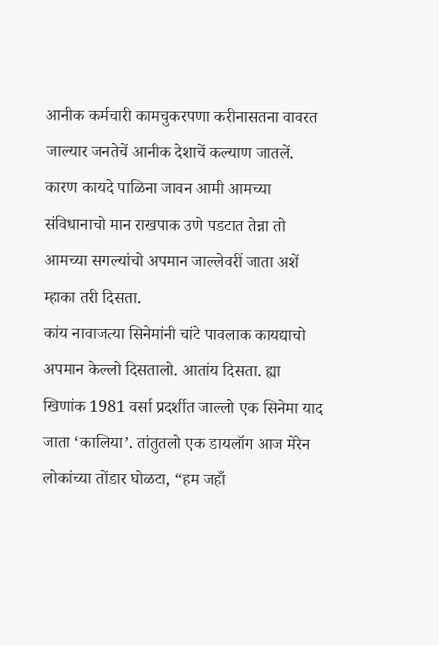आनीक कर्मचारी कामचुकरपणा करीनासतना वावरत जाल्यार जनतेचें आनीक देशाचें कल्याण जातलें. कारण कायदे पाळिना जावन आमी आमच्या संविधानाचो मान राखपाक उणे पडटात तेन्ना तो आमच्या सगल्यांचो अपमान जाल्लेवरीं जाता अशें म्हाका तरी दिसता.
कांय नावाजत्या सिनेमांनी चांटे पावलाक कायद्याचो अपमान केल्लो दिसतालो. आतांय दिसता. ह्या खिणांक 1981 वर्सा प्रदर्शीत जाल्लो एक सिनेमा याद जाता ‘कालिया’. तांतुतलो एक डायलॉग आज मेरेन लोकांच्या तोंडार घोळटा, “हम जहाँ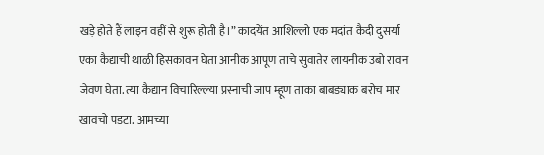खड़े होते हैं लाइन वहीं से शुरू होती है।” कादयेंत आशिल्लो एक मदांत कैदी दुसर्या एका कैद्याची थाळी हिसकावन घेता आनीक आपूण ताचे सुवातेर लायनीक उबो रावन जेवण घेता. त्या कैद्यान विचारिल्ल्या प्रस्नाची जाप म्हूण ताका बाबड्याक बरोच मार खावचो पडटा. आमच्या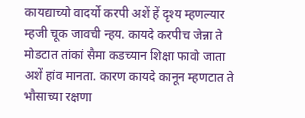कायद्याच्यो वादर्यो करपी अशें हें दृश्य म्हणल्यार म्हजी चूक जावची न्हय. कायदे करपीच जेन्ना ते मोडटात तांकां सैमा कडच्यान शिक्षा फावो जाता अशें हांव मानता. कारण कायदे कानून म्हणटात ते भौसाच्या रक्षणा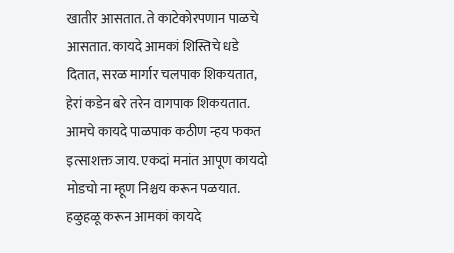खातीर आसतात. ते काटेकोरपणान पाळचे आसतात. कायदे आमकां शिस्तिचे धडे दितात, सरळ मार्गार चलपाक शिकयतात, हेरां कडेन बरे तरेन वागपाक शिकयतात. आमचे कायदे पाळपाक कठीण न्हय फकत इत्साशक्त जाय. एकदां मनांत आपूण कायदो मोडचो ना म्हूण निश्चय करून पळयात. हळुहळू करून आमकां कायदे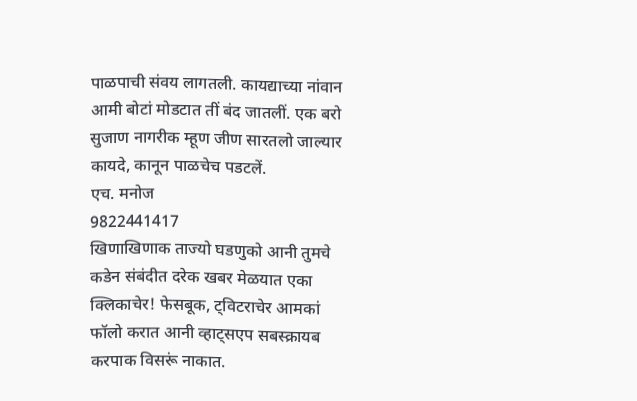पाळपाची संवय लागतली. कायद्याच्या नांवान आमी बोटां मोडटात तीं बंद जातलीं. एक बरो सुजाण नागरीक म्हूण जीण सारतलो जाल्यार कायदे, कानून पाळचेच पडटलें.
एच. मनोज
9822441417
खिणाखिणाक ताज्यो घडणुको आनी तुमचे कडेन संबंदीत दरेक खबर मेळयात एका क्लिकाचेर! फेसबूक, ट्विटराचेर आमकां फॉलो करात आनी व्हाट्सएप सबस्क्रायब करपाक विसरूं नाकात.